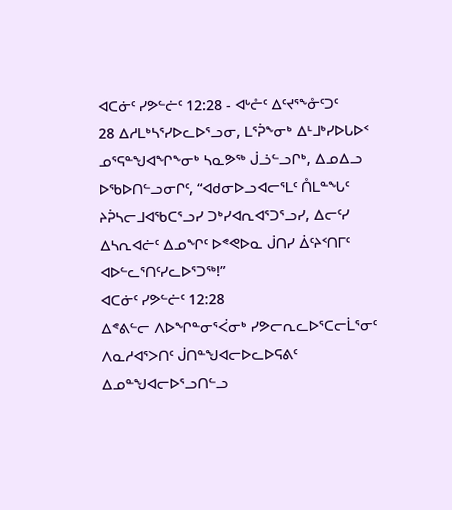ᐊᑕᓃᑦ ᓯᕗᓪᓖᑦ 12:28 - ᐊᒡᓔᑦ ᐃᑦᔪᕐᖕᓁᑦᑐᑦ
28 ᐃᓱᒪᒃᓴᕐᓯᐅᓚᐅᕐᓗᓂ, ᒪᕐᕉᖕᓂᒃ ᐃᒻᒧᒃᓯᐅᒐᐅᑉ ᓄᕐᕋᓐᖑᐊᖏᖕᓂᒃ ᓴᓇᕗᖅ ᒎᓘᓪᓗᒋᒃ, ᐃᓄᐃᓗ ᐅᖃᐅᑎᓪᓗᓂᒋᑦ, “ᐊᑯᓂᐅᓗᐊᓕᕐᒪᑦ ᑍᒪᓐᖓᑦ ᔨᕉᓴᓕᒧᐊᖃᑕᕐᓗᓯ ᑐᒃᓯᐊᕆᐊᕐᑐᕐᓗᓯ, ᐃᓕᑦᓯ ᐃᓴᕆᐊᓖᑦ ᐃᓄᖏᑦ ᐅᕝᕙᐅᓇ ᒎᑎᓯ ᐄᑦᔨᑉᑎᒥᑦ ᐊᐅᓪᓚᕐᑎᑦᓯᓚᐅᕐᑐᖅ!”
ᐊᑕᓃᑦ ᓯᕗᓪᓖᑦ 12:28
ᐃᕝᕕᓪᓕ ᐱᐅᖏᓐᓂᕐᐹᓂᒃ ᓯᕗᓕᕆᓚᐅᕐᑕᓕᒫᕐᓂᑦ ᐱᓇᓱᐊᕐᐳᑎᑦ ᒎᑎᓐᖑᐊᓕᐅᓚᐅᕋᕕᑦ ᐃᓄᓐᖑᐊᓕᐅᕐᓗᑎᓪᓗ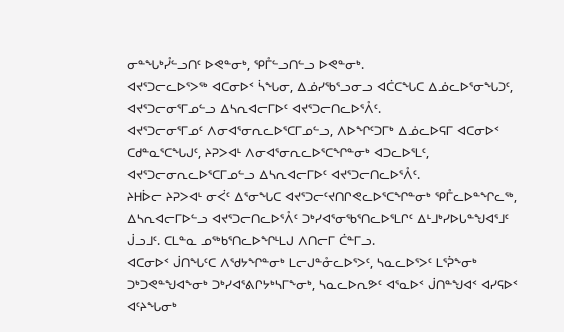ᓂᓐᖓᒃᓮᓪᓗᑎᑦ ᐅᕙᓐᓂᒃ, ᕿᒤᓪᓗᑎᓪᓗ ᐅᕙᓐᓂᒃ.
ᐊᔪᕐᑐᓕᓚᐅᕐᐳᖅ ᐊᑕᓂᐅᑉ ᓵᖓᓂ, ᐃᓅᓯᖃᕐᓗᓂᓗ ᐊᑖᑕᖓᑕ ᐃᓅᓚᐅᕐᓂᖓᑐᑦ, ᐊᔪᕐᑐᓕᓂᕐᒥᓄᓪᓗ ᐃᓴᕆᐊᓕᒥᐅᑦ ᐊᔪᕐᑐᓕᑎᓚᐅᕐᐰᑦ.
ᐊᔪᕐᑐᓕᓂᕐᒥᓄᑦ ᐱᓂᐊᕐᓂᕆᓚᐅᕐᑕᒥᓄᓪᓗ, ᐱᐅᖏᑦᑐᒥᒃ ᐃᓅᓚᐅᕋᒥ ᐊᑕᓂᐅᑉ ᑕᑯᓐᓇᕐᑕᖓᒍᑦ, ᔨᕈᐳᐊᒻ ᐱᓂᐊᕐᓂᕆᓚᐅᕐᑕᖏᓐᓂᒃ ᐊᑐᓚᐅᕐᒪᑦ, ᐊᔪᕐᑐᓕᓂᕆᓚᐅᕐᑕᒥᓄᓪᓗ ᐃᓴᕆᐊᓕᒥᐅᑦ ᐊᔪᕐᑐᓕᑎᓚᐅᕐᐰᑦ.
ᔨᕼᐆᓕ ᔨᕈᐳᐊᒻ ᓂᐹᑦ ᐃᕐᓂᖓᑕ ᐊᔪᕐᑐᓕᑦᔪᑎᒋᕙᓚᐅᕐᑕᖏᓐᓂᒃ ᕿᒤᓚᐅᓐᖏᓚᖅ, ᐃᓴᕆᐊᓕᒥᐅᓪᓗ ᐊᔪᕐᑐᓕᑎᓚᐅᕐᐰᑦ ᑐᒃᓯᐊᕐᓂᖃᕐᑎᓚᐅᕐᒪᒋᑦ ᐃᒻᒧᒃᓯᐅᒐᓐᖑᐊᕐᒧᑦ ᒎᓗᒧᑦ. ᑕᒪᓐᓇ ᓄᖅᑲᕐᑎᓚᐅᖏᒻᒪᒍ ᐱᑎᓕᒥ ᑖᓐᒥᓗ.
ᐊᑕᓂᐅᑉ ᒎᑎᖓᑦᑕ ᐱᖁᔭᖏᓐᓂᒃ ᒪᓕᒍᓐᓁᓚᐅᕐᐳᑦ, ᓴᓇᓚᐅᕐᐳᑦ ᒪᕐᕉᖕᓂᒃ ᑐᒃᑐᕙᓐᖑᐊᖕᓂᒃ ᑐᒃᓯᐊᕐᕕᒋᔭᒃᓴᒥᖕᓂᒃ, ᓴᓇᓚᐅᕆᕗᑦ ᐊᕐᓇᐅᑉ ᒎᑎᓐᖑᐊᑉ ᐊᓯᕋᐅᑉ ᐊᑦᔨᖓᓂᒃ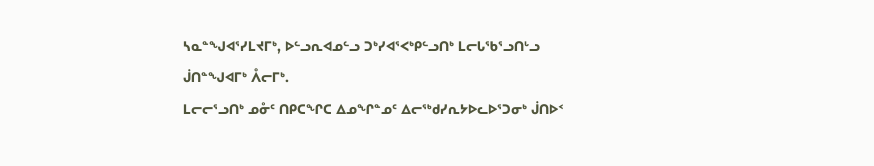ᓴᓇᓐᖑᐊᕐᓯᒪᔪᒥᒃ, ᐅᓪᓗᕆᐊᓄᓪᓗ ᑐᒃᓯᐊᕐᐸᒃᑭᓪᓗᑎᒃ ᒪᓕᒐᖃᕐᓗᑎᒡᓗ ᒎᑎᓐᖑᐊᒥᒃ ᐰᓕᒥᒃ.
ᒪᓕᓕᕐᓗᑎᒃ ᓄᓁᑦ ᑎᑭᑕᖏᑕ ᐃᓄᖏᓐᓄᑦ ᐃᓕᖅᑯᓯᕆᔭᐅᓚᐅᕐᑐᓂᒃ ᒎᑎᐅᑉ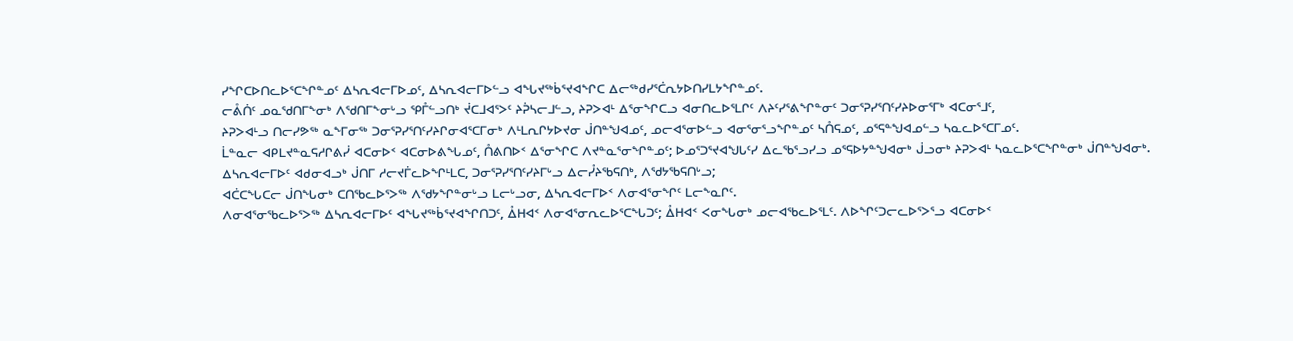ᓯᖏᑕᐅᑎᓚᐅᕐᑕᖏᓐᓄᑦ ᐃᓴᕆᐊᓕᒥᐅᓄᑦ, ᐃᓴᕆᐊᓕᒥᐅᓪᓗ ᐊᖓᔪᖅᑳᕐᔪᐊᖏᑕ ᐃᓕᖅᑯᓯᕐᑖᕆᔭᐅᑎᓯᒪᔭᖏᓐᓄᑦ.
ᓕᕔᑏᑦ ᓄᓇᖁᑎᒥᖕᓂᒃ ᐱᖁᑎᒥᖕᓂᒡᓗ ᕿᒤᓪᓗᑎᒃ ᔫᑕᒧᐊᕐᐳᑦ ᔨᕉᓴᓕᒧᓪᓗ, ᔨᕈᐳᐊᒻ ᐃᕐᓂᖏᑕᓗ ᐊᓂᑎᓚᐅᕐᒪᒋᑦ ᐱᔨᑦᓯᕐᕕᖏᓐᓂᑦ ᑐᓂᕐᕈᓯᕐᑎᑦᓯᔨᐅᓂᕐᒥᒃ ᐊᑕᓂᕐᒧᑦ,
ᔨᕈᐳᐊᒻᓗ ᑎᓕᓯᕗᖅ ᓇᖕᒥᓂᖅ ᑐᓂᕐᕈᓯᕐᑎᑦᓯᔨᒋᓂᐊᕐᑕᒥᓂᒃ ᐱᒻᒪᕆᒋᔭᐅᔪᓂ ᒎᑎᓐᖑᐊᓄᑦ, ᓄᓕᐊᕐᓂᐅᓪᓗ ᐊᓂᕐᓂᕐᓗᖏᓐᓄᑦ ᓴᑍᕋᓄᑦ, ᓄᕐᕋᓐᖑᐊᓄᓪᓗ ᓴᓇᓚᐅᕐᑕᒥᓄᑦ.
ᒫᓐᓇᓕ ᐊᑭᒪᔪᓐᓇᕋᓱᒋᕕᓰ ᐊᑕᓂᐅᑉ ᐊᑕᓂᐅᕕᖓᓄᑦ, ᑍᕕᑎᐅᑉ ᐃᕐᓂᖏᑕ ᐱᔪᓐᓇᕐᓂᖏᓐᓄᑦ; ᐅᓄᕐᑐᕐᔪᐊᖑᒐᑦᓯ ᐃᓚᖃᕐᓗᓯᓗ ᓄᕐᕋᐅᔭᓐᖑᐊᓂᒃ ᒎᓗᓂᒃ ᔨᕈᐳᐊᒻ ᓴᓇᓚᐅᕐᑕᖏᓐᓂᒃ ᒎᑎᓐᖑᐊᓂᒃ.
ᐃᓴᕆᐊᓕᒥᐅᑦ ᐊᑯᓂᐊᓗᒃ ᒎᑎᒥ ᓱᓕᔪᒦᓚᐅᖏᒻᒪᑕ, ᑐᓂᕐᕈᓯᕐᑎᑦᓯᔨᒥᒡᓗ ᐃᓕᓮᔨᖃᕋᑎᒃ, ᐱᖁᔭᖃᕋᑎᒡᓗ;
ᐊᑖᑕᖓᑕᓕ ᒎᑎᖓᓂᒃ ᑕᑎᖃᓚᐅᕐᐳᖅ ᐱᖁᔭᖏᓐᓂᒡᓗ ᒪᓕᒡᓗᓂ, ᐃᓴᕆᐊᓕᒥᐅᑉ ᐱᓂᐊᕐᓂᖏᑦ ᒪᓕᖕᓇᒋᑦ.
ᐱᓂᐊᕐᓂᖃᓚᐅᕐᐳᖅ ᐃᓴᕆᐊᓕᒥᐅᑦ ᐊᖓᔪᖅᑳᕐᔪᐊᖏᑎᑐᑦ, ᐂᕼᐊᑉ ᐱᓂᐊᕐᓂᕆᓚᐅᕐᑕᖓᑐᑦ; ᐂᕼᐊᑉ ᐸᓂᖓᓂᒃ ᓄᓕᐊᖃᓚᐅᕐᒪᑦ. ᐱᐅᖏᑦᑐᓕᓚᐅᕐᐳᕐᓗ ᐊᑕᓂᐅᑉ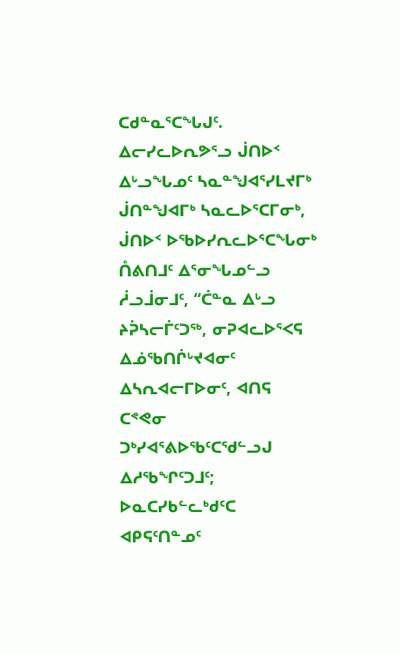ᑕᑯᓐᓇᕐᑕᖓᒍᑦ.
ᐃᓕᓯᓚᐅᕆᕗᕐᓗ ᒎᑎᐅᑉ ᐃᒡᓗᖓᓄᑦ ᓴᓇᓐᖑᐊᕐᓯᒪᔪᒥᒃ ᒎᑎᓐᖑᐊᒥᒃ ᓴᓇᓚᐅᕐᑕᒥᓂᒃ, ᒎᑎᐅᑉ ᐅᖃᐅᓯᕆᓚᐅᕐᑕᖓᓂᒃ ᑍᕕᑎᒧᑦ ᐃᕐᓂᖓᓄᓪᓗ ᓲᓗᒨᓂᒧᑦ, “ᑖᓐᓇ ᐃᒡᓗ ᔨᕉᓴᓕᒦᑦᑐᖅ, ᓂᕈᐊᓚᐅᕐᐸᕋ ᐃᓅᖃᑎᒌᒡᔪᐊᓂᑦ ᐃᓴᕆᐊᓕᒥᐅᓂᑦ, ᐊᑎᕋ ᑕᕝᕙᓂ ᑐᒃᓯᐊᕐᕕᐅᖃᑦᑕᖁᓪᓗᒍ ᐃᓱᖃᖏᑦᑐᒧᑦ;
ᐅᓇᑕᓯᑲᓪᓚᒃᑯᑦᑕ ᐊᑭᕋᑦᑎᓐᓄᑦ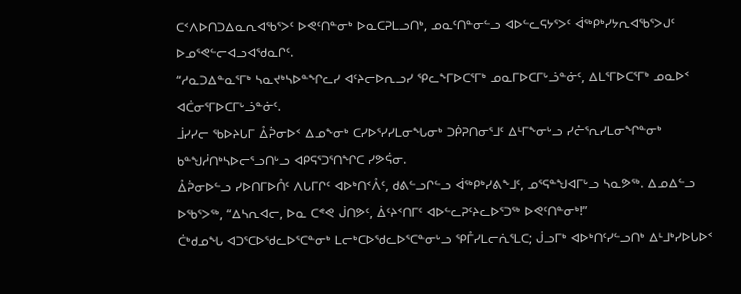ᑕᑉᐱᐅᑎᑐᐃᓇᕆᐊᖃᕐᐳᑦ ᐅᕙᑦᑎᓐᓂᒃ ᐅᓇᑕᕈᒪᓗᑎᒃ, ᓄᓇᑦᑎᓐᓂᓪᓗ ᐊᐅᓪᓚᕋᔭᕐᐳᑦ ᐋᖅᑭᒃᓯᔭᕆᐊᖃᕐᐳᒍᑦ ᐅᓄᕐᕙᓪᓕᐊᓗᐊᖁᓇᒋᑦ.
“ᓱᓇᑐᐃᓐᓇᕐᒥᒃ ᓴᓇᔪᒃᓴᐅᓐᖏᓚᓯ ᐊᑦᔨᓕᐅᕆᓗᓯ ᕿᓚᖕᒥᐅᑕᕐᒥᒃ ᓄᓇᒥᐅᑕᒥᒡᓘᓐᓃᑦ, ᐃᒪᕐᒥᐅᑕᕐᒥᒃ ᓄᓇᐅᑉ ᐊᑖᓂᕐᒥᐅᑕᒥᒡᓘᓐᓃᑦ.
ᒨᓯᓯᓕ ᖃᐅᔨᒐᒥ ᐂᕉᓂᐅᑉ ᐃᓄᖕᓂᒃ ᑕᓯᐅᕐᓯᓯᒪᓂᖓᓂᒃ ᑐᑮᕈᑎᓂᕐᒧᑦ ᐃᒻᒥᖕᓂᒡᓗ ᓯᓔᕐᕆᓯᒪᓂᖏᓐᓂᒃ ᑲᓐᖑᓲᑎᒃᓴᐅᓕᕐᓗᑎᒡᓗ ᐊᑭᕋᕐᑐᕐᑎᖏᑕ ᓯᕗᕌᓂ.
ᐂᕉᓂᐅᓪᓗ ᓯᐅᑎᒥᐅᑍᑦ ᐱᒐᒥᒋᑦ ᐊᐅᒃᑎᑉᐰᑦ, ᑯᕕᓪᓗᒋᓪᓗ ᐋᖅᑭᒃᓯᕕᖕᒧᑦ, ᓄᕐᕋᓐᖑᐊᒥᒡᓗ ᓴᓇᕗᖅ. ᐃᓄᐃᓪᓗ ᐅᖃᕐᐳᖅ, “ᐃᓴᕆᐊᓕ, ᐅᓇ ᑕᕝᕙ ᒎᑎᕗᑦ, ᐄᑦᔨᑉᑎᒥᑦ ᐊᐅᓪᓚᕈᑦᔨᓚᐅᕐᑐᖅ ᐅᕙᑦᑎᓐᓂᒃ!”
ᑖᒃᑯᓄᖓ ᐊᑐᕐᑕᐅᖁᓚᐅᕐᑕᓐᓂᒃ ᒪᓕᒃᑕᐅᖁᓚᐅᕐᑕᓐᓂᒡᓗ ᕿᒤᓯᒪᓕᕇᕐᒪᑕ; ᒎᓗᒥᒃ ᐊᐅᒃᑎᑦᓯᓪᓗᑎᒃ ᐃᒻᒧᒃᓯᐅᒐᐅᑉ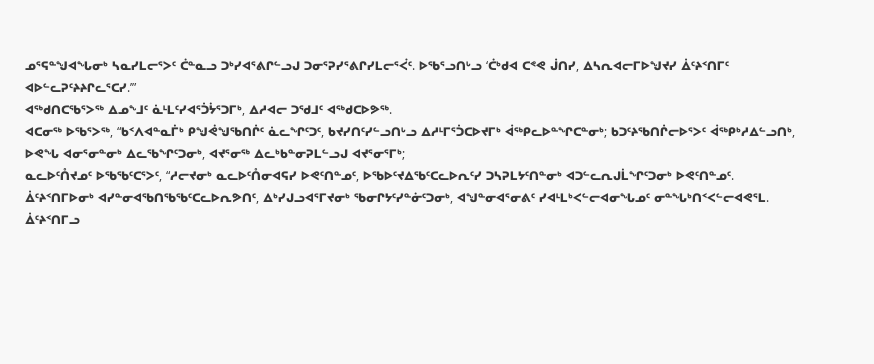ᓄᕐᕋᓐᖑᐊᖓᓂᒃ ᓴᓇᓯᒪᓕᕐᐳᑦ ᑖᓐᓇᓗ ᑐᒃᓯᐊᕐᕕᒋᓪᓗᒍ ᑐᓂᕐᕈᓯᕐᕕᒋᓯᒪᓕᕐᐹᑦ. ᐅᖃᕐᓗᑎᒡᓗ ‘ᑖᒃᑯᐊ ᑕᕝᕙ ᒎᑎᓯ, ᐃᓴᕆᐊᓕᒥᐅᖑᔪᓯ ᐄᑦᔨᑉᑎᒥᑦ ᐊᐅᓪᓚᕈᑦᔨᔨᒋᓚᕐᑕᓯ.’”
ᐊᖅᑯᑎᑕᖃᕐᐳᖅ ᐃᓄᖕᒧᑦ ᓈᒻᒪᑦᓯᐊᕐᑑᔮᕐᑐᒥᒃ, ᐃᓱᐊᓕ ᑐᖁᒧᑦ ᐊᖅᑯᑕᐅᕗᖅ.
ᐊᑕᓂᖅ ᐅᖃᕐᐳᖅ, “ᑲᑉᐱᐊᓐᓇᒦᒃ ᑭᖑᕚᖑᖃᑎᒌᑦ ᓈᓚᖏᑦᑐᑦ, ᑲᔪᓯᑎᑦᓯᓪᓗᑎᒡᓗ ᐃᓱᒻᒥᕐᑑᑕᐅᔪᒥᒃ ᐋᖅᑭᓚᐅᓐᖏᑕᓐᓂᒃ; ᑲᑐᑦᔨᖃᑎᒌᓕᐅᕐᐳᑦ ᐋᖅᑭᒃᓱᐃᓪᓗᑎᒃ, ᐅᕙᖓ ᐊᓂᕐᓂᓐᓂᒃ ᐃᓚᖃᖏᑦᑐᓂᒃ, ᐊᔪᕐᓂᖅ ᐃᓚᒃᑲᓐᓂᕈᒪᓪᓗᒍ ᐊᔪᕐᓂᕐᒥᒃ;
ᓇᓚᐅᑦᑍᔪᓄᑦ ᐅᖃᖃᑦᑕᕐᐳᑦ, “ᓱᓕᔪᓂᒃ ᓇᓚᐅᑦᑍᓂᐊᕋᓯ ᐅᕙᑦᑎᓐᓄᑦ, ᐅᖃᐅᑦᔪᐃᖃᑦᑕᓚᐅᕆᑦᓯ ᑐᓴᕈᒪᔭᑦᑎᓐᓂᒃ ᐊᑐᓪᓚᕆᒍᒫᖏᑦᑐᓂᒃ ᐅᕙᑦᑎᓐᓄᑦ.
ᐄᑦᔨᑉᑎᒥᐅᓂᒃ ᐊᓯᓐᓂᐊᖃᑎᖃᖃᑦᑕᓚᐅᕆᕗᑎᑦ, ᐃᒃᓯᒍᓗᐊᕐᒥᔪᓂᒃ ᖃᓂᒋᔭᑦᓯᓐᓃᑦᑐᓂᒃ, ᐊᖑᓐᓂᐊᕐᓂᕕᑦ ᓯᐊᒻᒪᒃᐸᓪᓕᐊᓂᖓᓄᑦ ᓂᓐᖓᒃᑎᑉᐸᓪᓕᐊᕙᕐᒪ.
ᐄᑦᔨᑉᑎᒥᓗ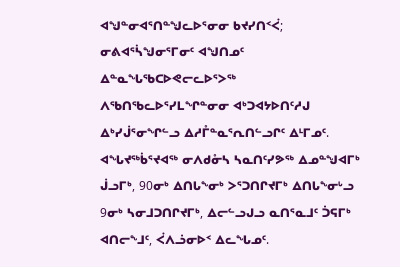ᐊᖑᓐᓂᐊᕐᑎᓐᖑᓚᐅᕐᓂᓂ ᑲᔪᓯᑎᑉᐹ; ᓂᕕᐊᕐᓵᖑᓂᕐᒥᓂᑦ ᐊᖑᑎᓄᑦ ᐃᓐᓇᖓᖃᑕᐅᕙᓕᓚᐅᕐᐳᖅ ᐱᖃᑎᖃᓚᐅᕐᓯᒪᖏᓐᓂᓂ ᐊᒃᑐᐊᔭᐅᑎᑦᓱᒍ ᐃᒃᓯᒎᕐᓂᖏᓪᓗ ᐃᓱᒤᓐᓇᕐᕆᑎᓪᓗᒋᑦ ᐃᒻᒥᓄᑦ.
ᐊᖓᔪᖅᑳᕐᔪᐊᖅ ᓂᐱᑯᓁᓴ ᓴᓇᑎᑦᓯᕗᖅ ᐃᓄᓐᖑᐊᒥᒃ ᒎᓗᒥᒃ, 90ᓂᒃ ᐃᑎᒐᖕᓂᒃ ᐳᕐᑐᑎᒋᔪᒥᒃ ᐃᑎᒐᖕᓂᒡᓗ 9ᓂᒃ ᓴᓂᒧᑐᑎᒋᔪᒥᒃ, ᐃᓕᓪᓗᒍᓗ ᓇᑎᕐᓇᒧᑦ ᑑᕋᒥᒃ ᐊᑎᓕᖕᒧᑦ, ᐹᐱᓘᓂᐅᑉ ᐃᓚᖓᓄᑦ.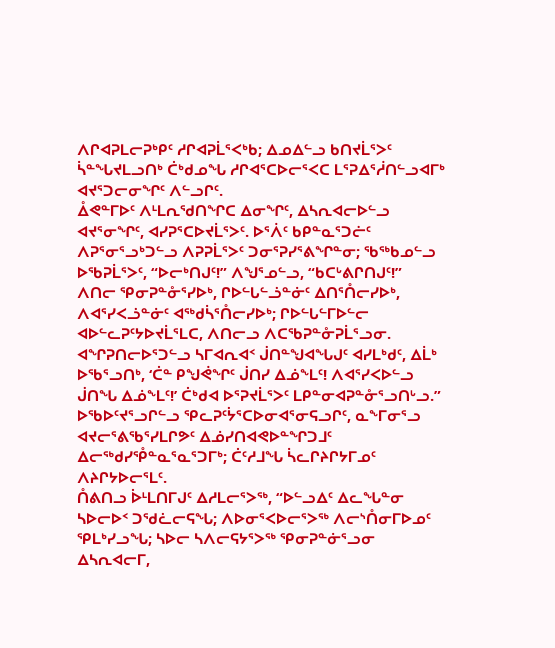ᐱᒋᐊᕈᒪᓕᕈᒃᑭᑦ ᓱᒋᐊᕈᒫᕐᐸᒃᑲ; ᐃᓄᐃᓪᓗ ᑲᑎᔪᒫᕐᐳᑦ ᓵᓐᖓᔪᒪᓗᑎᒃ ᑖᒃᑯᓄᖓ ᓱᒋᐊᕐᑕᐅᓕᕐᐸᑕ ᒪᕐᕈᐃᕐᓲᑎᓪᓗᐊᒥᒃ ᐊᔪᕐᑐᓕᓂᖏᑦ ᐱᓪᓗᒋᑦ.
ᐂᕙᓐᒥᐅᑦ ᐱᒻᒪᕆᖁᑎᖏᑕ ᐃᓂᖏᑦ, ᐃᓴᕆᐊᓕᐅᓪᓗ ᐊᔪᕐᓂᖏᑦ, ᐊᓯᕈᕐᑕᐅᔪᒫᕐᐳᑦ. ᐅᕐᐲᑦ ᑲᑭᓐᓇᕐᑐᓖᑦ ᐱᕈᕐᓂᕐᓗᒃᑐᓪᓗ ᐱᕈᕈᒫᕐᐳᑦ ᑐᓂᕐᕈᓯᕐᕕᖏᓐᓂ; ᖃᖅᑲᓄᓪᓗ ᐅᖃᕈᒫᕐᐳᑦ, “ᐅᓕᒃᑎᒍᑦ!” ᐱᖑᕐᓄᓪᓗ, “ᑲᑕᒡᕕᒋᑎᒍᑦ!”
ᐱᑎᓕ ᕿᓂᕈᓐᓁᕐᓯᐅᒃ, ᒋᐅᓪᒐᓪᓘᓐᓃᑦ ᐃᑎᕐᑍᓕᓯᐅᒃ, ᐱᐊᕐᓯᐸᓘᓐᓃᑦ ᐊᖅᑯᓵᕐᑍᓕᓯᐅᒃ; ᒋᐅᓪᒐᓪᒥᐅᓪᓕ ᐊᐅᓪᓚᕈᑦᔭᐅᔪᒫᕐᒪᑕ, ᐱᑎᓕᓗ ᐱᑕᖃᕈᓐᓁᕈᒫᕐᓗᓂ.
ᐊᖏᕈᑎᓕᐅᕐᑐᓪᓗ ᓴᒥᐊᕆᐊᑉ ᒎᑎᓐᖑᐊᖓᒍᑦ ᐊᓯᒪᒃᑯᑦ, ᐃᒫᒃ ᐅᖃᕐᓗᑎᒃ, ‘ᑖᓐ ᑭᖑᕚᖏᑦ ᒎᑎᓯ ᐃᓅᖕᒪᑦ! ᐱᐊᕐᓯᐸᐅᓪᓗ ᒎᑎᖓ ᐃᓅᖕᒪᑦ!’ ᑖᒃᑯᐊ ᐅᕐᕈᔪᒫᕐᐳᑦ ᒪᑭᓐᓂᐊᕈᓐᓁᕐᓗᑎᒡᓗ.”
ᐅᖃᐅᑦᔪᕐᓗᒋᓪᓗ ᕿᓚᕈᑦᔮᕐᑕᐅᓂᐊᕐᓂᕋᓗᒋᑦ, ᓇᖕᒥᓂᕐᓗ ᐊᔪᓕᕐᕕᖃᕐᓯᒪᒋᕗᑦ ᐃᓅᓯᑎᐊᕙᐅᓐᖏᑐᒧᑦ ᐃᓕᖅᑯᓯᕾᓐᓇᕐᓇᕐᑐᒥᒃ; ᑖᑦᓱᒧᖓ ᓵᓚᒋᔨᒋᔭᒥᓄᑦ ᐱᔨᒋᔭᐅᓕᕐᒪᑦ.
ᑍᕕᑎᓗ ᐆᒻᒪᑎᒥᒍᑦ ᐃᓱᒪᓕᕐᐳᖅ, “ᐅᓪᓗᐃᑦ ᐃᓚᖓᓐᓂ ᓴᐅᓕᐅᑉ ᑐᖁᓛᓕᕋᖓ; ᐱᐅᓂᕐᐸᐅᓕᕐᐳᖅ ᐱᓕᔅᑍᓂᒥᐅᓄᑦ ᕿᒪᒃᓯᓗᖓ; ᓴᐅᓕ ᓴᐱᓕᕋᔭᕐᐳᖅ ᕿᓂᕈᓐᓃᕐᓗᓂ ᐃᓴᕆᐊᓕᒥ,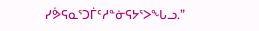ᓯᕘᕋᓇᕐᑐᒦᑦᓱᓐᓃᕋᔭᕐᐳᖓᓗ.”